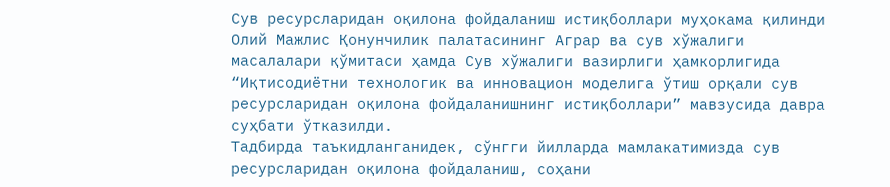Сув ресурсларидан оқилона фойдаланиш истиқболлари муҳокама қилинди
Олий Мажлис Қонунчилик палатасининг Аграр ва сув хўжалиги масалалари қўмитаси ҳамда Сув хўжалиги вазирлиги ҳамкорлигида “Иқтисодиётни технологик ва инновацион моделига ўтиш орқали сув ресурсларидан оқилона фойдаланишнинг истиқболлари” мавзусида давра суҳбати ўтказилди.
Тадбирда таъкидланганидек, сўнгги йилларда мамлакатимизда сув ресурсларидан оқилона фойдаланиш, соҳани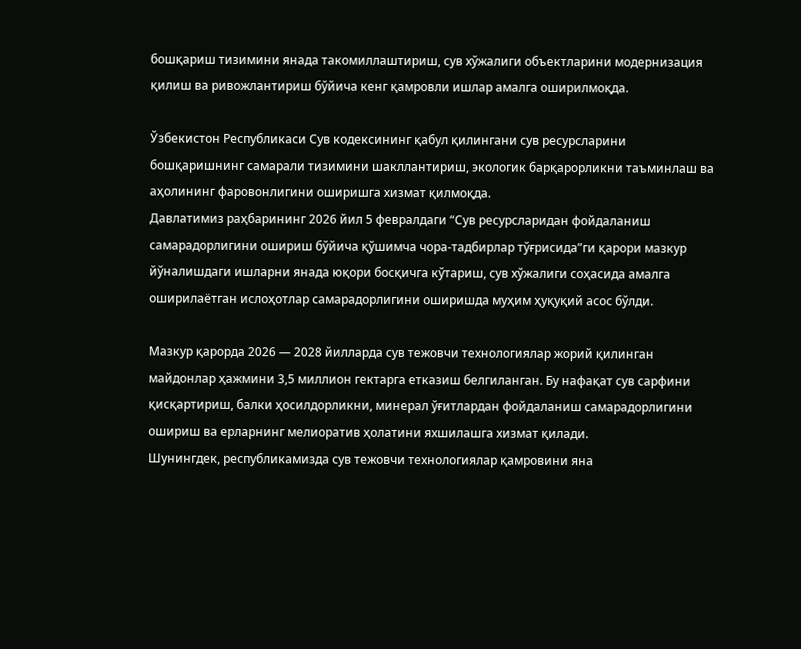бошқариш тизимини янада такомиллаштириш, сув хўжалиги объектларини модернизация қилиш ва ривожлантириш бўйича кенг қамровли ишлар амалга оширилмоқда.

Ўзбекистон Республикаси Сув кодексининг қабул қилингани сув ресурсларини бошқаришнинг самарали тизимини шакллантириш, экологик барқарорликни таъминлаш ва аҳолининг фаровонлигини оширишга хизмат қилмоқда.
Давлатимиз раҳбарининг 2026 йил 5 февралдаги “Сув ресурсларидан фойдаланиш самарадорлигини ошириш бўйича қўшимча чора-тадбирлар тўғрисида”ги қарори мазкур йўналишдаги ишларни янада юқори босқичга кўтариш, сув хўжалиги соҳасида амалга оширилаётган ислоҳотлар самарадорлигини оширишда муҳим ҳуқуқий асос бўлди.

Мазкур қарорда 2026 — 2028 йилларда сув тежовчи технологиялар жорий қилинган майдонлар ҳажмини 3,5 миллион гектарга етказиш белгиланган. Бу нафақат сув сарфини қисқартириш, балки ҳосилдорликни, минерал ўғитлардан фойдаланиш самарадорлигини ошириш ва ерларнинг мелиоратив ҳолатини яхшилашга хизмат қилади.
Шунингдек, республикамизда сув тежовчи технологиялар қамровини яна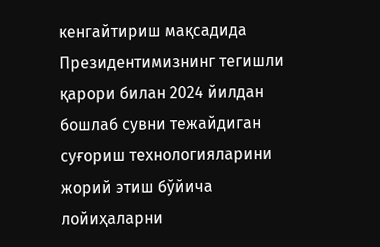кенгайтириш мақсадида Президентимизнинг тегишли қарори билан 2024 йилдан бошлаб сувни тежайдиган суғориш технологияларини жорий этиш бўйича лойиҳаларни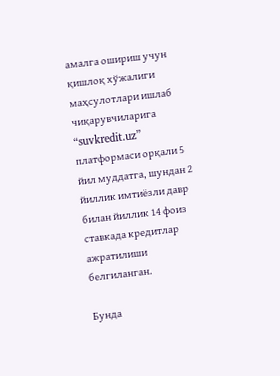амалга ошириш учун қишлоқ хўжалиги маҳсулотлари ишлаб чиқарувчиларига “suvkredit.uz” платформаси орқали 5 йил муддатга, шундан 2 йиллик имтиёзли давр билан йиллик 14 фоиз ставкада кредитлар ажратилиши белгиланган.

Бунда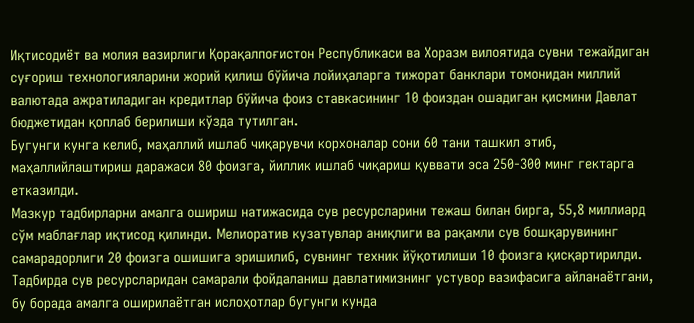Иқтисодиёт ва молия вазирлиги Қорақалпоғистон Республикаси ва Хоразм вилоятида сувни тежайдиган суғориш технологияларини жорий қилиш бўйича лойиҳаларга тижорат банклари томонидан миллий валютада ажратиладиган кредитлар бўйича фоиз ставкасининг 10 фоиздан ошадиган қисмини Давлат бюджетидан қоплаб берилиши кўзда тутилган.
Бугунги кунга келиб, маҳаллий ишлаб чиқарувчи корхоналар сони 60 тани ташкил этиб, маҳаллийлаштириш даражаси 80 фоизга, йиллик ишлаб чиқариш қуввати эса 250-300 минг гектарга етказилди.
Мазкур тадбирларни амалга ошириш натижасида сув ресурсларини тежаш билан бирга, 55,8 миллиард сўм маблағлар иқтисод қилинди. Мелиоратив кузатувлар аниқлиги ва рақамли сув бошқарувининг самарадорлиги 20 фоизга ошишига эришилиб, сувнинг техник йўқотилиши 10 фоизга қисқартирилди.
Тадбирда сув ресурсларидан самарали фойдаланиш давлатимизнинг устувор вазифасига айланаётгани, бу борада амалга оширилаётган ислоҳотлар бугунги кунда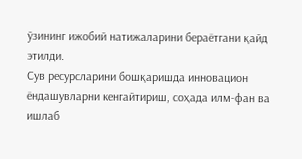ўзининг ижобий натижаларини бераётгани қайд этилди.
Сув ресурсларини бошқаришда инновацион ёндашувларни кенгайтириш, соҳада илм-фан ва ишлаб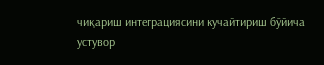чиқариш интеграциясини кучайтириш бўйича устувор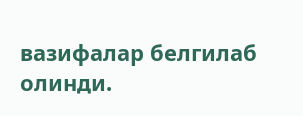вазифалар белгилаб олинди.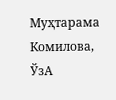Муҳтарама Комилова,
ЎзА